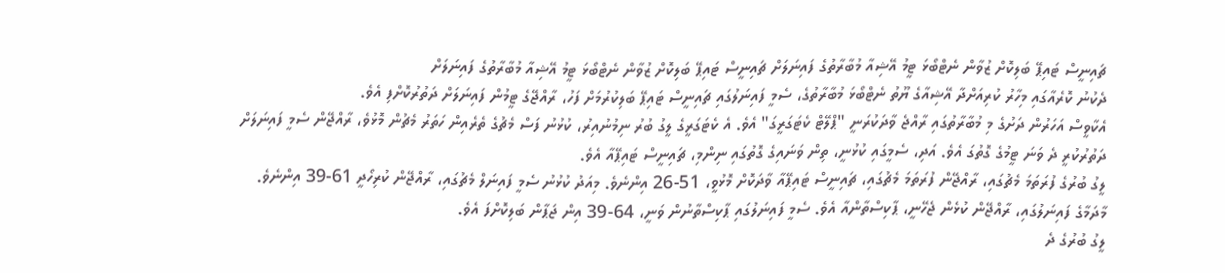ޗައިނީސް ޓައިޕޭ ބަލިކޮށް ޒުވާން ނެޓްބޯޅަ ޓީމު އޭޝިއާ މުބާރާތުގެ ފައިނަލަށް ޗައިނީސް ޓައިޕޭ ބަލިކޮށް ޒުވާން ނެޓްބޯޅަ ޓީމު އޭޝިއާ މުބާރާތުގެ ފައިނަލަށް
ދެކުނު ކޮރެއާގައި މިހާރު ކުރިއަށްދާ އޭޝިއާގެ ޔޫތު ނެޓްބޯޅަ މުބާރާތުގެ، ސެމީ ފައިނަލުގައި ޗައިނީސް ޓައިޕޭ ބަލިކުރުމަށް ފަހު، ރާއްޖޭގެ ޓީމުން ފައިނަލަށް ދަތުރުކޮށްފި އެވެ.
އެކާވީސް އަހަރުން ދަށުގެ މި މުބާރާތުގައި ރާއްޖެ ވާދަކުރަނީ "ޕްލޭޓް ކެޓަގަރީގަ" އެވެ. އެ ކެޓަގަރީގެ ލީގު ބުރު ނިމުނުއިރު، ކުޅުނު ފަސް މެޗުގެ ތެރެއިން ހަތަރު މެޗުން މޮޅުވެ، ރާއްޖޭން ސެމީ ފައިނަލަށް ދަތުރުކުރީ ދެ ވަނަ ޓީމުގެ ގޮތުގަ އެވެ. އަދި، ސެމީގައި ކުޅުނީ، ތިން ވަނައިގެ ގޮތުގައި ނިންމި، ޗައިނީސް ޓައިޕޭއާ އެވެ.
ލީގު ބުރުގެ ފުރަތަމަ މެޗުގައި، ރާއްޖޭން ފުރަތަމަ މެޗުގައި، ޗައިނީސް ޓައިޕޭއާ ވާދަކޮށް މޮޅުވީ، 51-26 އިންނެވެ. މިއަދު ކުޅުނު ސެމީ ފައިނަލް މެޗުގައި، ރާއްޖޭން ކުރިހޯދީ 61-39 އިންނެވެ.
މާދަމާގެ ފައިނަލުގައި، ރާއްޖޭން ކުޅެން ޖެހޭނީ، ޕާކިސްތާންއާ އެވެ. ސެމީ ފައިނަލުގައި ޕާކިސްތާނުން ވަނީ، 64-39 އިން ޖަޕާން ބަލިކޮށްފަ އެވެ.
ލީގު ބުރުގެ ދެ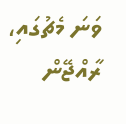ވަނަ މެޗުގައި، ރާއްޖޭން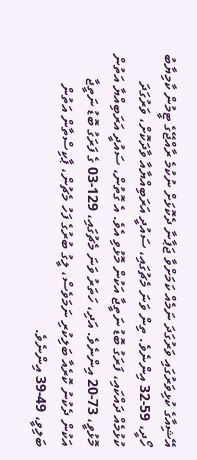އޭޝިއާގެ ކުޅިވަރުގައި ވަރުގަދަ ނަމެއް ކަމަށްވާ ޖަޕާނާ ދެކޮޅަށް ނުކުމެ ރާއްޖޭގެ ޓީމުން ކާމިޔާބު ހޯދީ، 59-32 އިންނެވެ. ތިން ވަނަ މެޗުގައި، ސައުދީ އަރަބިއްޔާއާ ވާދަކޮށް، ވަރުގަދަ ކުޅުމެއް ދައްކައި، ފަރަގު ބޮޑު ނަތީޖާ އަކުން މޮޅުވި އެވެ. އެ ގޮތުން، ސައުދީ އަރަބިއްޔާ އަތުން މޮޅުވީ، 73-20 އިންނެވެ. އަދި، ހަތަރު ވަނަ މެޗުގައި، 129-03 ގެ ފަރަގު ބޮޑު ނަތީޖާ އަކުން ދެކުނު ކޮރެއާ ބަލިކުރި ނަމަވެސް، ލީގު ބުރުގެ ފަހު މެޗުން، ޕާކިސްތާން އަތުން ބަލިވީ، 49-39 އިންނެވެ.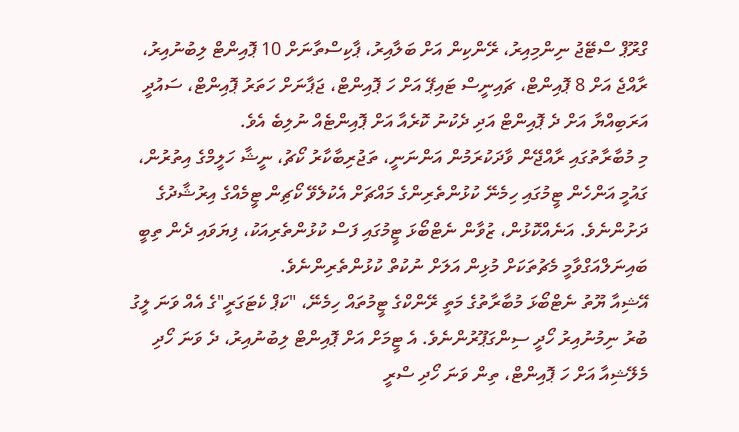ގްރޫޕް ސްޓޭޖު ނިންމިއިރު، ރޭންކިން އަށް ބަލާއިރު، ޕާކިސްތާނަށް 10 ޕޮއިންޓް ލިބުނުއިރު، ރާއްޖެ އަށް 8 ޕޮއިންޓް، ޗައިނީސް ޓައިޕޭ އަށް ހަ ޕޮއިންޓް، ޖަޕާނަށް ހަތަރު ޕޮއިންޓް، ސައުދީ އަރަބިއްޔާ އަށް ދެ ޕޮއިންޓް އަދި ދެކުނު ކޮރެއާ އަށް ޕޮއިންޓެއް ނުލިބެ އެވެ.
މި މުބާރާތުގައި ރާއްޖޭން ވާދަކުރަމުން އަންނަނީ، ތަޖުރިބާކާރު ކޯޗު، ނީޝާ ހަލީމްގެ އިތުރުން، ގައުމީ އަންހެން ޓީމުގައި ހިމެނޭ ކުޅުންތެރިންގެ މައްޗަށް އެކުލެވޭ ކޯޗިން ޓީމެއްގެ އިރުޝާދުގެ ދަށުންނެވެ. އަނެއްކޮޅުން، ޒުވާން ނެޓްބޯޅަ ޓީމުގައި ފަސް ކުޅުންތެރިއަކު، ފިޔަވައި ދެން ތިބީ ބައިނަލްއަގްވާމީ މެޗުތަކަށް މުޅިން އަލަށް ނުކުތް ކުޅުންތެރިންނެވެ.
އޭޝިއާ ޔޫތު ނެޓްބޯޅަ މުބާރާތުގެ މަތީ ރޭންކްގެ ޓީމުތައް ހިމެނޭ، "ކަޕް ކެޓަގަރީ"ގެ އެއް ވަނަ ލީގު ބުރު ނިމުނުއިރު ހޯދީ ސިންގަޕޫރުންނެވެ. އެ ޓީމަށް އަށް ޕޮއިންޓް ލިބުނުއިރު، ދެ ވަނަ ހޯދި މެލޭޝިއާ އަށް ހަ ޕޮއިންޓް، ތިން ވަނަ ހޯދި ސްރީ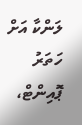ލަންކާ އަށް ހަތަރު ޕޮއިންޓް،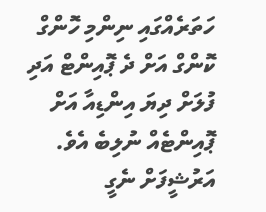ހަތަރެއްގައި ނިންމި ހޮންގް ކޮންގް އަށް ދެ ޕޮއިންޓް އަދި ފުލަށް ދިޔަ އިންޑިއާ އަށް ޕޮއިންޓެއް ނުލިބެ އެވެ.
އަރުޝީފަށް ނެގީ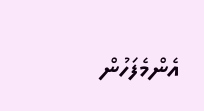އެންމެފަހުން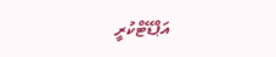އަޕްޑޭޓްކުރީ